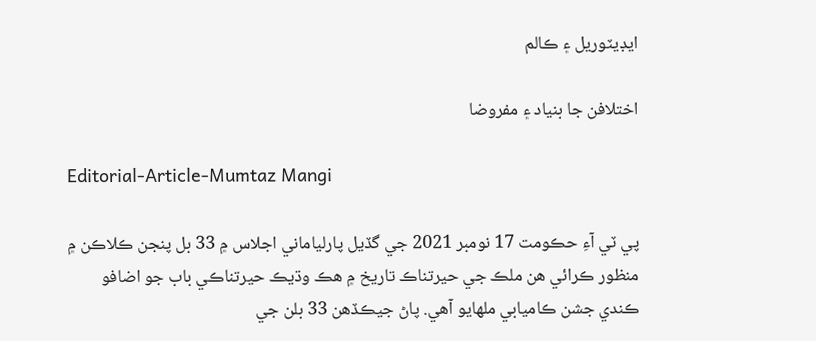ايڊيٽوريل ۽ ڪالم

اختلافن جا بنياد ۽ مفروضا

Editorial-Article-Mumtaz Mangi

پي ٽي آءِ حڪومت 17 نومبر 2021 جي گڏيل پارلياماني اجلاس ۾ 33 بل پنجن ڪلاڪن ۾ منظور ڪرائي هن ملڪ جي حيرتناڪ تاريخ ۾ هڪ وڌيڪ حيرتناڪي باب جو اضافو ڪندي جشن ڪاميابي ملهايو آهي. پاڻ جيڪڏهن 33 بلن جي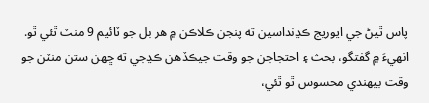پاس ٿيڻ جي ايوريج ڪڍنداسين ته پنجن ڪلاڪن ۾ هر بل جو ٽائيم 9 منٽ ٿئي ٿو. انهيءَ ۾ گفتگو، بحث ۽ احتجاجن جو وقت جيڪڏهن ڪڍجي ته ڇهن ستن منٽن جو وقت بيهندي محسوس ٿو ٿئي،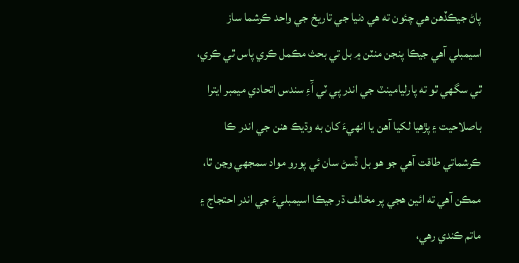پاڻ جيڪڏهن هي چئون ته هي دنيا جي تاريخ جي واحد ڪرشما ساز اسيمبلي آهي جيڪا پنجن منٽن ۾ بل تي بحث مڪمل ڪري پاس ٿي ڪري، ٿي سگھي ٿو ته پارليامينٽ جي اندر پي ٽي آَءِ سندس اتحادي ميمبر ايترا باصلاحيت ۽ پڙهيا لکيا آهن يا انهيءَ کان به وڌيڪ هنن جي اندر ڪا ڪرشماتي طاقت آهي جو هو بل ڏسڻ سان ئي پورو مواد سمجھي وڃن ٿا، ممڪن آهي ته ائين هجي پر مخالف ڌر جيڪا اسيمبليءَ جي اندر احتجاج ۽ ماتم ڪندي رهي،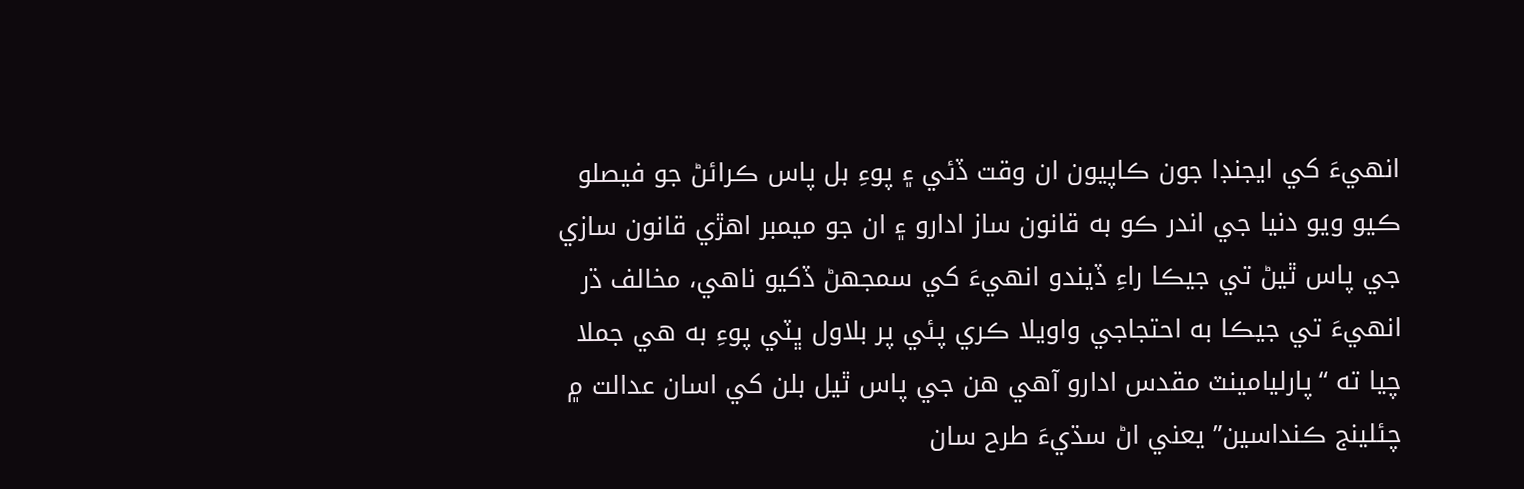انهيءَ کي ايجنڊا جون ڪاپيون ان وقت ڏئي ۽ پوءِ بل پاس ڪرائڻ جو فيصلو ڪيو ويو دنيا جي اندر ڪو به قانون ساز ادارو ۽ ان جو ميمبر اهڙي قانون سازي جي پاس ٿيڻ تي جيڪا راءِ ڏيندو انهيءَ کي سمجھڻ ڏکيو ناهي، مخالف ڌر انهيءَ تي جيڪا به احتجاجي واويلا ڪري پئي پر بلاول ڀٽي پوءِ به هي جملا چيا ته “پارليامينٽ مقدس ادارو آهي هن جي پاس ٿيل بلن کي اسان عدالت ۾ چئلينج ڪنداسين” يعني اڻ سڌيءَ طرح سان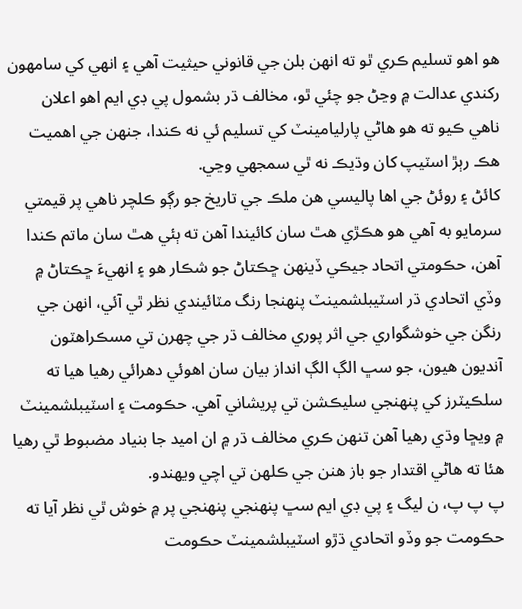هو اهو تسليم ڪري ٿو ته انهن بلن جي قانوني حيثيت آهي ۽ انهي کي سامهون رکندي عدالت ۾ وڃڻ جو چئي ٿو، مخالف ڌر بشمول پي ڊي ايم اهو اعلان ناهي ڪيو ته هو هاڻي پارليامينٽ کي تسليم ئي نه ڪندا، جنهن جي اهميت هڪ رٻڙ اسٽيپ کان وڌيڪ نه ٿي سمجھي وڃي.
کائڻ ۽ روئڻ جي اها پاليسي هن ملڪ جي تاريخ جو رڳو ڪلچر ناهي پر قيمتي سرمايو به آهي هو هڪڙي هٿ سان کائيندا آهن ته ٻئي هٿ سان ماتم ڪندا آهن، حڪومتي اتحاد جيڪي ڏينهن ڇڪتاڻ جو شڪار هو ۽ انهيءَ ڇڪتاڻ ۾ وڏي اتحادي ڌر اسٽيبلشمينٽ پنهنجا رنگ مٽائيندي نظر ٿي آئي، انهن جي رنگن جي خوشگواري جي اثر پوري مخالف ڌر جي چهرن تي مسڪراهٽون آنديون هيون، جو سڀ الڳ الڳ انداز بيان سان اهوئي دهرائي رهيا هيا ته سلڪيٽرز کي پنهنجي سليڪشن تي پريشاني آهي. حڪومت ۽ اسٽيبلشمينٽ ۾ ويڇا وڌي رهيا آهن تنهن ڪري مخالف ڌر ۾ ان اميد جا بنياد مضبوط ٿي رهيا هئا ته هاڻي اقتدار جو باز هنن جي ڪلهن تي اچي ويهندو.
پ پ پ، ن ليگ ۽ پي ڊي ايم سڀ پنهنجي پنهنجي پر ۾ خوش ٿي نظر آيا ته حڪومت جو وڏو اتحادي ڌڙو اسٽيبلشمينٽ حڪومت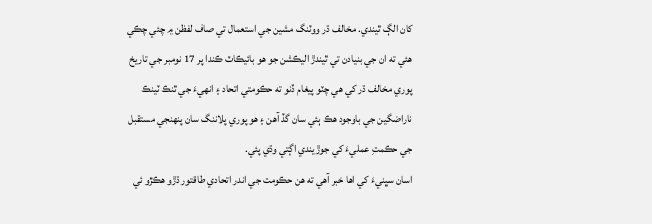کان الڳ ٿيندي. مخالف ڌر ووٽنگ مشين جي استعمال تي صاف لفظن ۾ چئي چڪي هئي ته ان جي بنيادن تي ٿيندڙ اليڪشن جو هو بائيڪاٽ ڪندا پر 17 نومبر جي تاريخ پوري مخالف ڌر کي هي چٽو پيغام ڏنو ته حڪومتي اتحاد ۽ انهيءَ جي ٿنڪ ٽينڪ ناراضگين جي باوجود هڪ ٻئي سان گڏ آهن ۽ هو پوري پلاننگ سان پنهنجي مستقبل جي حڪمتِ عمليءَ کي جوڙيندي اڳتي وڌي پئي.
اسان سڀنيءَ کي اها خبر آهي ته هن حڪومت جي اندر اتحادي طاقتور ڌڙو هڪڙو ئي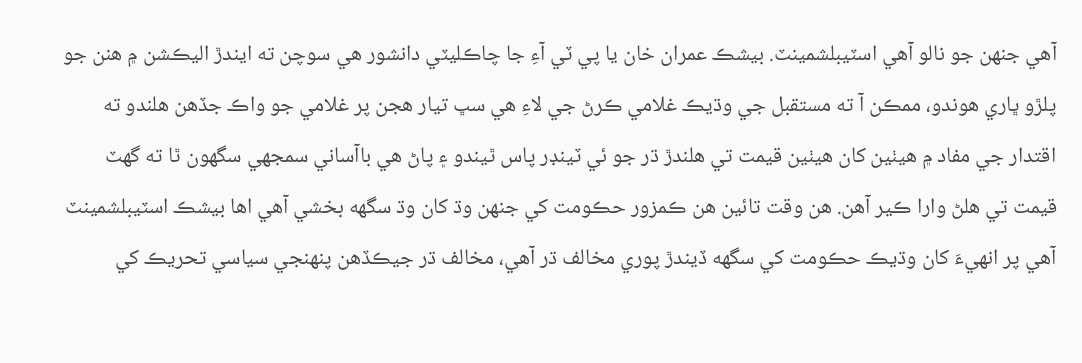آهي جنهن جو نالو آهي اسٽيبلشمينٽ. بيشڪ عمران خان يا پي ٽي آءِ جا چاڪليٽي دانشور هي سوچن ته ايندڙ اليڪشن ۾ هنن جو پلڙو ڀاري هوندو، ممڪن آ ته مستقبل جي وڌيڪ غلامي ڪرڻ جي لاءِ هي سڀ تيار هجن پر غلامي جو واڪ جڏهن هلندو ته اقتدار جي مفاد ۾ هيٺين کان هيٺين قيمت تي هلندڙ ڌر جو ئي ٽينڊر پاس ٿيندو ۽ پاڻ هي باآساني سمجھي سگھون ٿا ته گھٽ قيمت تي هلڻ وارا ڪير آهن. هن وقت تائين هن ڪمزور حڪومت کي جنهن وڌ کان وڌ سگھه بخشي آهي اها بيشڪ اسٽيبلشمينٽ آهي پر انهيءَ کان وڌيڪ حڪومت کي سگھه ڏيندڙ پوري مخالف ڌر آهي، مخالف ڌر جيڪڏهن پنهنجي سياسي تحريڪ کي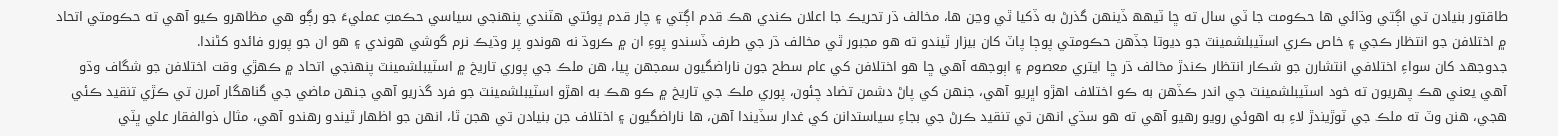طاقتور بنيادن تي اڳتي وڌائي ها حڪومت جا ٽي سال ته ڇا ٽيهھ ڏينهن گذرڻ به ڏکيا ٿي وڃن ها، مخالف ڌر تحريڪ جا اعلان ڪندي هڪ قدم اڳتي ۽ چار قدم پوئتي هٽندي پنهنجي سياسي حڪمتِ عمليءَ جو رڳو هي مظاهرو ڪيو آهي ته حڪومتي اتحاد ۾ اختلافن جو انتظار ڪجي ۽ خاص ڪري اسٽيبلشمينٽ جو ديوتا جڏهن حڪومتي پوڄا پاٽ کان بيزار ٿيندو ته هو مجبور ٿي مخالف ڌر جي طرف ڏسندو پوءِ ان ۾ ڪروڌ نه هوندو پر وڌيڪ نرم گوشي هوندي ۽ هو ان جو پورو فائدو کڻندا.
جدوجهد کان سواءِ اختلافي انتشارن جو شڪار انتظار ڪندڙ مخالف ڌر ڇا ايتري معصوم ۽ اٻوجھه آهي ڇا هو اختلافن کي عام سطح جون ناراضگيون سمجهن پيا، هن ملڪ جي پوري تاريخ ۾ اسٽيبلشمينٽ پنهنجي اتحاد ۾ ڪهڙي وقت اختلافن جو شگاف وڌو آهي يعني هڪ پهريون ته خود اسٽيبلشمينٽ جي اندر ڪڏهن به ڪو اختلاف اهڙو اڀريو آهي، جنهن کي پاڻ دشمن تضاد چئون، پوري ملڪ جي تاريخ ۾ ڪو هڪ به اهڙو اسٽيبلشمينٽ جو فرد گذريو آهي جنهن ماضي جي گناهگار آمرن تي ڪڙي تنقيد ڪئي هجي، هنن وٽ ته ملڪ جي ٽوڙيندڙ لاءِ به اهوئي رويو رهيو آهي ته هو سڌي انهن تي تنقيد ڪرڻ جي بجاءِ سياستدانن کي غدار سڏيندا آهن، ها ناراضگيون ۽ اختلاف جن بنيادن تي هجن ٿا، انهن جو اظهار ٿيندو رهندو آهي، مثال ذوالفقار علي ڀٽي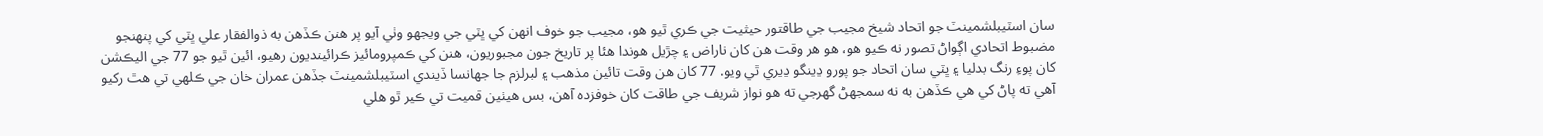سان اسٽيبلشمينٽ جو اتحاد شيخ مجيب جي طاقتور حيثيت جي ڪري ٿيو هو، مجيب جو خوف انهن کي ڀٽي جي ويجھو وٺي آيو پر هنن ڪڏهن به ذوالفقار علي ڀٽي کي پنهنجو مضبوط اتحادي اڳواڻ تصور نه ڪيو هو، هو هر وقت هن کان ناراض ۽ چڙيل هوندا هئا پر تاريخ جون مجبوريون، هنن کي ڪمپرومائيز ڪرائينديون رهيو، ائين ٿيو جو 77 جي اليڪشن کان پوءِ رنگ بدليا ۽ ڀٽي سان اتحاد جو پورو ڍينگو ڍيري ٿي ويو. 77 کان هن وقت تائين مذهب ۽ لبرلزم جا جهانسا ڏيندي اسٽيبلشمينٽ جڏهن عمران خان جي ڪلهي تي هٿ رکيو آهي ته پاڻ کي هي ڪڏهن به نه سمجھڻ گھرجي ته هو نواز شريف جي طاقت کان خوفزده آهن، بس هيٺين قميت تي ڪير ٿو هلي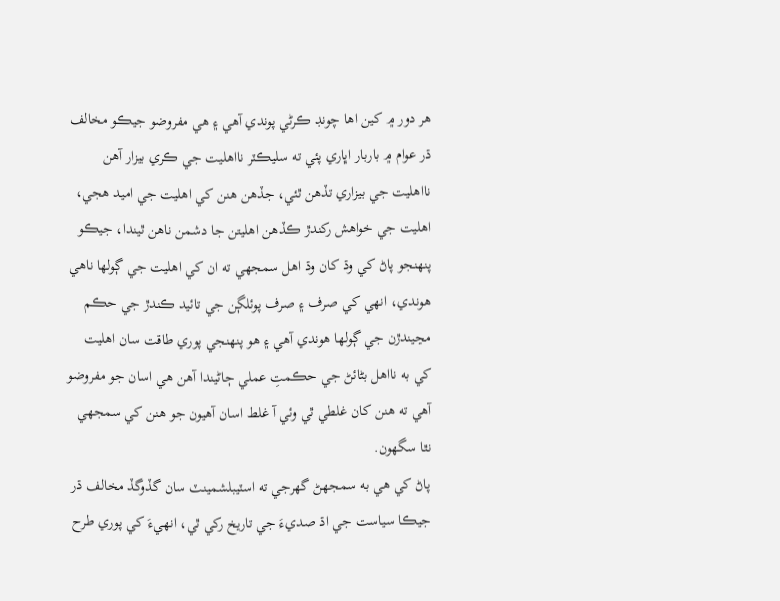هر دور ۾ کين اها چونڊ ڪرڻي پوندي آهي ۽ هي مفروضو جيڪو مخالف ڌر عوام ۾ باربار اڀاري پئي ته سليڪٽر نااهليت جي ڪري بيزار آهن نااهليت جي بيزاري تڏهن ٿئي، جڏهن هنن کي اهليت جي اميد هجي، اهليت جي خواهش رکندڙ ڪڏهن اهليتن جا دشمن ناهن ٿيندا، جيڪو پنهنجو پاڻ کي وڌ کان وڌ اهل سمجھي ته ان کي اهليت جي ڳولها ناهي هوندي، انهي کي صرف ۽ صرف پوئلڳن جي تائيد ڪندڙ جي حڪم مڃيندڙن جي ڳولها هوندي آهي ۽ هو پنهنجي پوري طاقت سان اهليت کي به نااهل بڻائڻ جي حڪمتِ عملي ڄاڻيندا آهن هي اسان جو مفروضو آهي ته هنن کان غلطي ٿي وئي آ غلط اسان آهيون جو هنن کي سمجھي نٿا سگھون.
پاڻ کي هي به سمجھڻ گھرجي ته اسٽيبلشمينٽ سان گڏوگڏ مخالف ڌر جيڪا سياست جي اڌ صديءَ جي تاريخ رکي ٿي، انهيءَ کي پوري طرح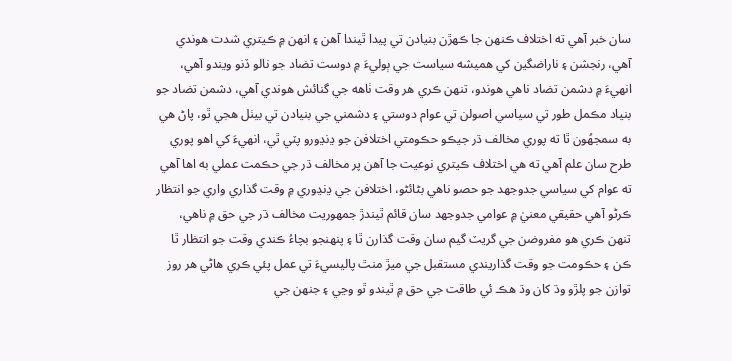سان خبر آهي ته اختلاف ڪنهن جا ڪهڙن بنيادن تي پيدا ٿيندا آهن ۽ انهن ۾ ڪيتري شدت هوندي آهي، رنجشن ۽ ناراضگين کي هميشه سياست جي ٻوليءَ ۾ دوست تضاد جو نالو ڏنو ويندو آهي، انهيءَ ۾ دشمن تضاد ناهي هوندو، تنهن ڪري هر وقت ٺاھه جي گنائش هوندي آهي، دشمن تضاد جو بنياد مڪمل طور تي سياسي اصولن تي عوام دوستي ۽ دشمني جي بنيادن تي بيٺل هجي ٿو، پاڻ هي به سمجھُون ٿا ته پوري مخالف ڌر جيڪو حڪومتي اختلافن جو ڍنڍورو پٽي ٿي، انهيءَ کي اهو پوري طرح سان علم آهي ته هي اختلاف ڪيتري نوعيت جا آهن پر مخالف ڌر جي حڪمت عملي به اها آهي ته عوام کي سياسي جدوجهد جو حصو ناهي بڻائڻو، اختلافن جي ڍنڍوري ۾ وقت گذاري واري جو انتظار ڪرڻو آهي حقيقي معنيٰ ۾ عوامي جدوجهد سان قائم ٿيندڙ جمهوريت مخالف ڌر جي حق ۾ ناهي، تنهن ڪري هو مفروضن جي گريٽ گيم سان وقت گذارن ٿا ۽ پنهنجو بچاءُ ڪندي وقت جو انتظار ٿا ڪن ۽ حڪومت جو وقت گذاريندي مستقبل جي ميڙ منٿ پاليسيءَ تي عمل پئي ڪري هاڻي هر روز توازن جو پلڙو وڌ کان وڌ هڪ ئي طاقت جي حق ۾ ٿيندو ٿو وڃي ۽ جنهن جي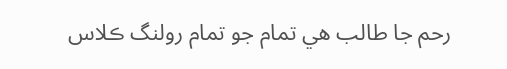رحم جا طالب هي تمام جو تمام رولنگ ڪلاس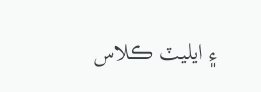۽ ايليٽ ڪلاس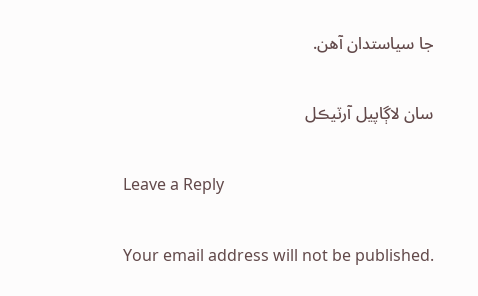جا سياستدان آهن.

سان لاڳاپيل آرٽيڪل

Leave a Reply

Your email address will not be published.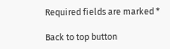Required fields are marked *

Back to top button